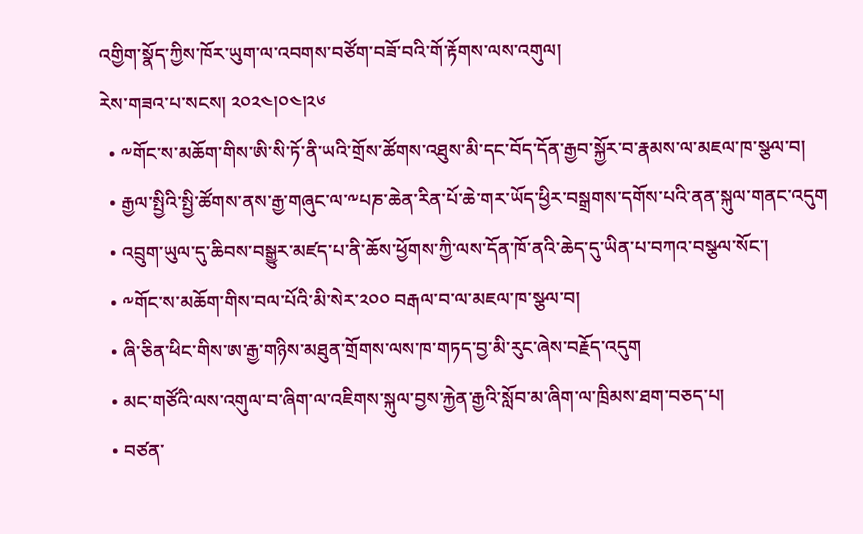འགྱིག་སྣོད་ཀྱིས་ཁོར་ཡུག་ལ་འབགས་བཙོག་བཟོ་བའི་གོ་རྟོགས་ལས་འགུལ།
རེས་གཟའ་པ་སངས། ༢༠༢༤།༠༤།༢༦
  • ༸གོང་ས་མཆོག་གིས་ཨི་སི་ཏོ་ནི་ཡའི་གྲོས་ཚོགས་འཐུས་མི་དང་བོད་དོན་རྒྱབ་སྐྱོར་བ་རྣམས་ལ་མཇལ་ཁ་སྩལ་བ།
  • རྒྱལ་སྤྱིའི་སྤྱི་ཚོགས་ནས་རྒྱ་གཞུང་ལ་༸པཎ་ཆེན་རིན་པོ་ཆེ་གར་ཡོད་ཕྱིར་བསྒྲགས་དགོས་པའི་ནན་སྐུལ་གནང་འདུག
  • འབྲུག་ཡུལ་དུ་ཆིབས་བསྒྱུར་མཛད་པ་ནི་ཆོས་ཕྱོགས་ཀྱི་ལས་དོན་ཁོ་ནའི་ཆེད་དུ་ཡིན་པ་བཀའ་བསྩལ་སོང་།
  • ༸གོང་ས་མཆོག་གིས་བལ་པོའི་མི་སེར་༢༠༠ བརྒལ་བ་ལ་མཇལ་ཁ་སྩལ་བ།
  • ཞི་ཅིན་ཕིང་གིས་ཨ་རྒྱ་གཉིས་མཐུན་གྲོགས་ལས་ཁ་གཏད་བྱ་མི་རུང་ཞེས་བརྗོད་འདུག
  • མང་གཙོའི་ལས་འགུལ་བ་ཞིག་ལ་འཇིགས་སྐུལ་བྱས་རྐྱེན་རྒྱའི་སློབ་མ་ཞིག་ལ་ཁྲིམས་ཐག་བཅད་པ།
  • བཙན་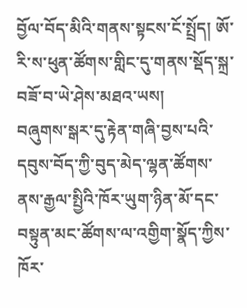བྱོལ་བོད་མིའི་གནས་སྟངས་ངོ་སྤྲོད། ཨོ་རི་ས་ཕུན་ཚོགས་གླིང་དུ་གནས་སྡོད་སྐྲ་བཟོ་བ་ཡེ་ཤེས་མཐའ་ཡས།
བཞུགས་སྒར་དུ་རྟེན་གཞི་བྱས་པའི་དབུས་བོད་ཀྱི་བུད་མེད་ལྷན་ཚོགས་ནས་རྒྱལ་སྤྱིའི་ཁོར་ཡུག་ཉིན་མོ་དང་བསྟུན་མང་ཚོགས་ལ་འགྱིག་སྣོད་ཀྱིས་ཁོར་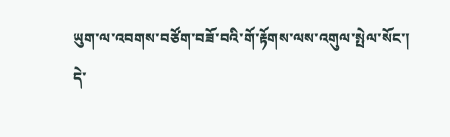ཡུག་ལ་འབགས་བཙོག་བཟོ་བའི་གོ་རྟོགས་ལས་འགུལ་སྤེལ་སོང་།
དེ་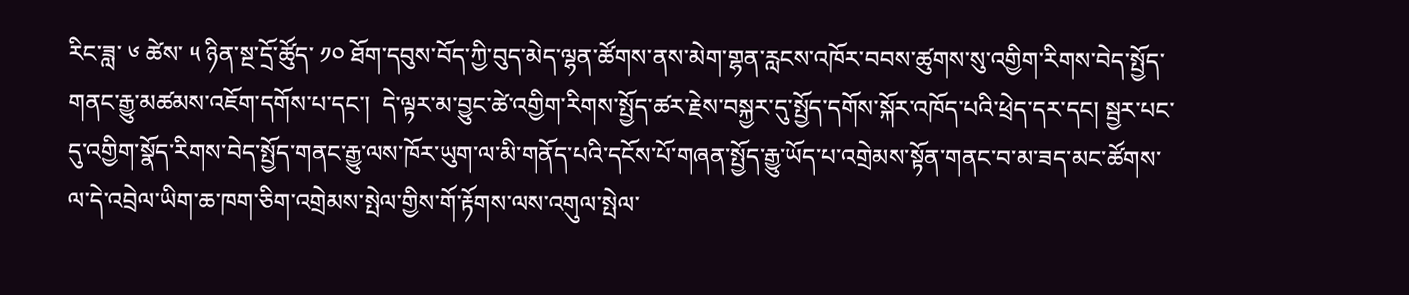རིང་ཟླ་ ༦ ཚེས་ ༥ ཉིན་སྔ་དྲོ་ཚོུད་ ༡༠ ཐོག་དབུས་བོད་ཀྱི་བུད་མེད་ལྷན་ཚོགས་ནས་མེག་གྷན་རླངས་འཁོར་བབས་ཚུགས་སུ་འགྱིག་རིགས་བེད་སྤྱོད་གནང་རྒྱུ་མཚམས་འཇོག་དགོས་པ་དང་།  དེ་ལྟར་མ་བྱུང་ཚེ་འགྱིག་རིགས་སྤྱོད་ཚར་རྗེས་བསྐྱར་དུ་སྤྱོད་དགོས་སྐོར་འཁོད་པའི་ཕྲེད་དར་དང། སྦྱར་པང་དུ་འགྱིག་སྣོད་རིགས་བེད་སྤྱོད་གནང་རྒྱུ་ལས་ཁོར་ཡུག་ལ་མི་གནོད་པའི་དངོས་པོ་གཞན་སྤྱོད་རྒྱུ་ཡོད་པ་འགྲེམས་སྟོན་གནང་བ་མ་ཟད་མང་ཚོགས་ལ་དེ་འབྲེལ་ཡིག་ཆ་ཁག་ཅིག་འགྲེམས་སྤེལ་གྱིས་གོ་རྟོགས་ལས་འགུལ་སྤེལ་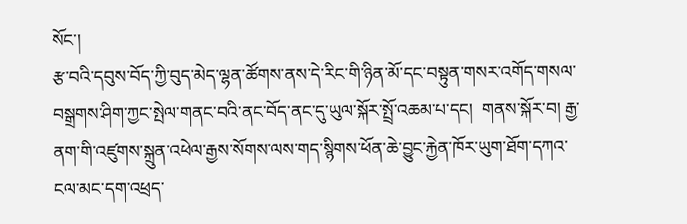སོང་།
རྩ་བའི་དབུས་བོད་ཀྱི་བུད་མེད་ལྷན་ཚོགས་ནས་དེ་རིང་གི་ཉིན་མོ་དང་བསྟུན་གསར་འགོད་གསལ་བསྒྲགས་ཤིག་ཀྱང་སྤེལ་གནང་བའི་ནང་བོད་ནང་དུ་ཡུལ་སྐོར་སྤྲོ་འཆམ་པ་དང།  གནས་སྐོར་བ། རྒྱ་ནག་གི་འཛུགས་སྐྲུན་འཕེལ་རྒྱས་སོགས་ལས་གད་སྙིགས་ཕོན་ཆེ་བྱུང་རྐྱེན་ཁོར་ཡུག་ཐོག་དཀའ་ངལ་མང་དག་འཕྲད་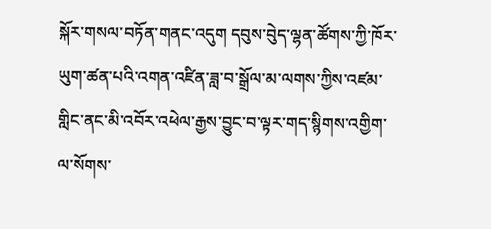སྐོར་གསལ་བཏོན་གནང་འདུག དབུས་བེུད་ལྷན་ཚོགས་ཀྱི་ཁོར་ཡུག་ཚན་པའི་འགན་འཛིན་ཟླ་བ་སྒྲོལ་མ་ལགས་ཀྱིས་འཛམ་གླིང་ནང་མི་འབོར་འཕེལ་རྒྱས་བྱུང་བ་ལྟར་གད་སྙིགས་འགྱིག་ལ་སོགས་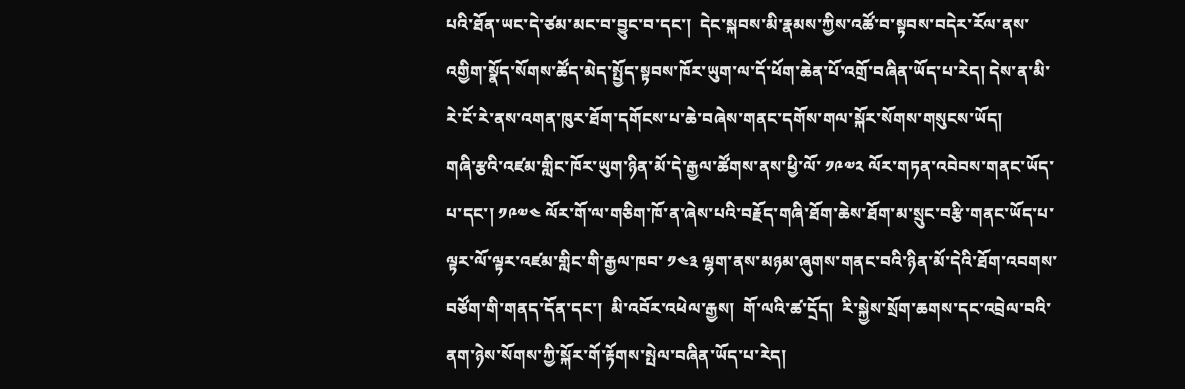པའི་ཐོན་ཡང་དེ་ཙམ་མང་བ་བྱུང་བ་དང་།  དེང་སྐབས་མི་རྣམས་ཀྱིས་འཚོ་བ་སྟབས་བདེར་རོལ་ནས་འགྱིག་སྣོད་སོགས་ཚོད་མེད་སྤྱོད་སྟབས་ཁོར་ཡུག་ལ་དོ་ཕོག་ཆེན་པོ་འགྲོ་བཞིན་ཡོད་པ་རེད། དེས་ན་མི་རེ་ངོ་རེ་ནས་འགན་ཁུར་ཐོག་དགོངས་པ་ཆེ་བཞེས་གནང་དགོས་གལ་སྐོར་སོགས་གསུངས་ཡོད།
གཞི་རྩའི་འཛམ་གླིང་ཁོར་ཡུག་ཉིན་མོ་དེ་རྒྱལ་ཚོགས་ནས་ཕྱི་ལོ་ ༡༩༧༢ ལོར་གཏན་འབེབས་གནང་ཡོད་པ་དང་། ༡༩༧༤ ལོར་གོ་ལ་གཅིག་ཁོ་ན་ཞེས་པའི་བརྗོད་གཞི་ཐོག་ཆེས་ཐོག་མ་སྲུང་བརྩི་གནང་ཡོད་པ་ལྟར་ལོ་ལྟར་འཛམ་གླིང་གི་རྒྱལ་ཁབ་ ༡༤༣ ལྷག་ནས་མཉམ་ཞུགས་གནང་བའི་ཉིན་མོ་དེའི་ཐོག་འབགས་བཙོག་གི་གནད་དོན་དང་།  མི་འབོར་འཕེལ་རྒྱས།  གོ་ལའི་ཚ་དྲོད།  རི་སྐྱེས་སྲོག་ཆགས་དང་འབྲེལ་བའི་ནག་ཉེས་སོགས་ཀྱི་སྐོར་གོ་རྟོགས་སྤེལ་བཞིན་ཡོད་པ་རེད།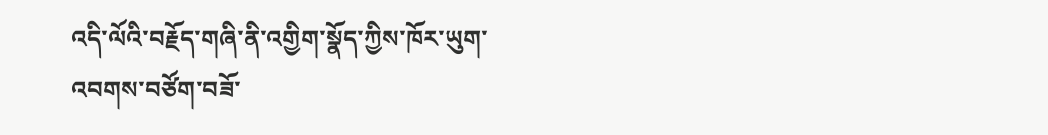འདི་ལོའི་བརྗོད་གཞི་ནི་འགྱིག་སྣོད་ཀྱིས་ཁོར་ཡུག་འབགས་བཙོག་བཟོ་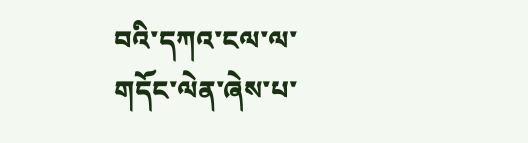བའི་དཀའ་ངལ་ལ་གདོང་ལེན་ཞེས་པ་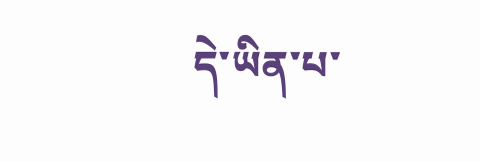དེ་ཡིན་པ་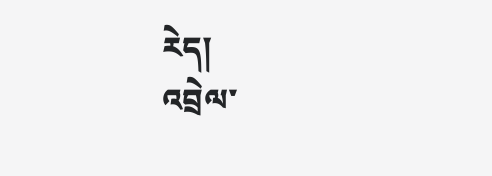རེད།
འབྲེལ་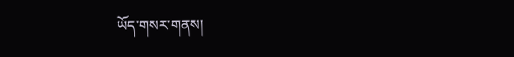ཡོད་གསར་གནས།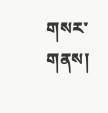གསར་གནས།